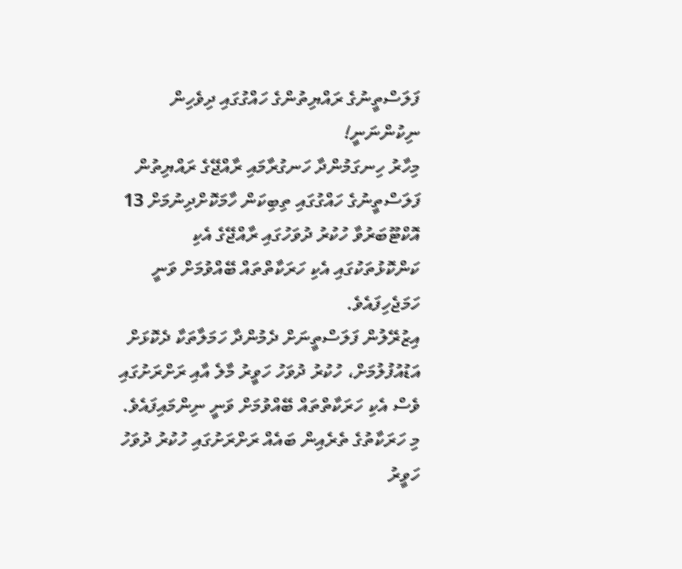ފަލަސްތީނުގެ ރައްޔިތުންގެ ހައްގުގައި ދިވެހިން ނިކުންނަނީ!
މިހާރު ހިނގަމުންދާ ހަނގުރާމައި ރާއްޖޭގެ ރައްޔިތުން ފަލަސްތީނުގެ ހައްގުގައި ތިބިކަން ހާމަކޮށްދިނުމަށް 13 އޮކްޓޫބަރުވާ ހުކުރު ދުވަހުގައި ރާއްޖޭގެ އެކި ކަންކޮޅުތަކުގައި އެކި ހަރަކާތްތައް ބޭއްވުމަށް ވަނީ ހަމަޖެހިފައެވެ.
އިޒުރޭލުން ފަލަސްތީނަށް ދެމުންދާ ހަމަލާތަކާ ދެކޮޅަށް އަޑުއުފުލުމަށް، ހުކުރު ދުވަހު ހަވީރު މާލެ އާއި ރަށްރަށުގައި ވެސް އެކި ހަރަކާތްތައް ބޭއްވުމަށް ވަނީ ނިންމައިފައެވެ.
މި ހަރަކާތުގެ ތެރެއިން ބައެއް ރަށްރަށުގައި ހުކުރު ދުވަހު ހަވީރު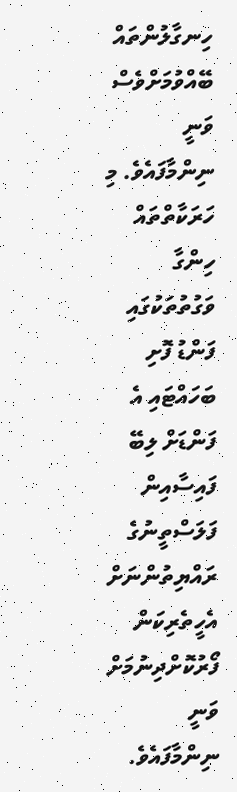ހިނގާލުންތައް ބޭއްވުމަށްވެސް ވަނީ ނިންމާފައެވެ. މި ހަރަކާތްތައް ހިންގާ ވަގުތުތަކުގައި ފަންޑު ފޮށި ބަހައްޓައި އެ ފަންޑަށް ލިބޭ ފައިސާއިން ފަލަސްތީނުގެ ރައްޔިތުންނަށް އެހީތެރިކަން ފޯރުކޮށްދިނުމަށް ވަނީ ނިންމާފައެވެ.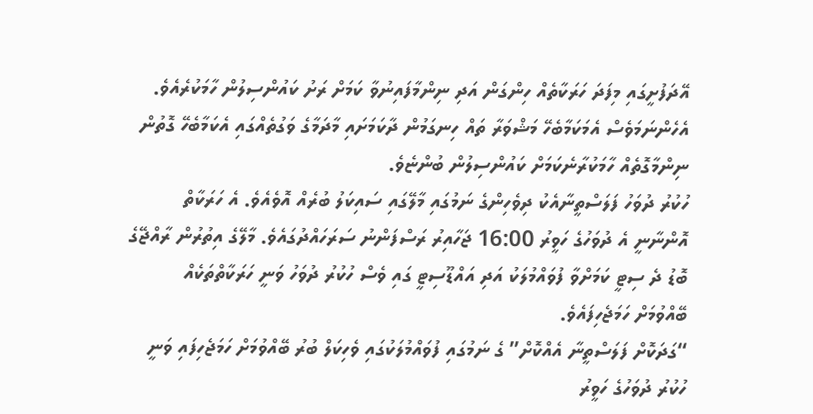އޭދަފުށީގައި މިފަދަ ހަރަކާތެއް ހިންގަން އަދި ނިންމާފައިނުވާ ކަމަށް ރަށު ކައުންސިލުން ހާމަކުރެއެވެ. އެހެންނަމަވެސް އެމަކަމާބެހޭ މަޝްވަރާ ތައް ހިނގަމުން ދާކަމަށައި މާދަމާގެ ވަގުތެއްގައި އެކަމާބެހޭ ގޮތުން ނިންމާގޮތެއް ހާމަކުރާނެކަމަށް ކައުންސިލުން ބުންޏެވެ.
ހުކުރު ދުވަހު ފަލަސްތީނާއެކު ދިވެހިންގެ ނަމުގައި މާލޭގައި ސައިކަލު ބުރެއް އޮވެއެވެ. އެ ހަރަކާތް އޮންނާނީ އެ ދުވަހުގެ ހަވީރު 16:00 ޖަހާއިރު ރަސްފަންނު ސަރަހައްދުގައެވެ. މާލޭގެ އިތުރުން ރާއްޖޭގެ ބޮޑު ދެ ސިޓީ ކަމަށްވާ ފުވައްމުލަކު އަދި އައްޑޫސިޓީ ގައި ވެސް ހުކުރު ދުވަހު ވަނީ ހަރަކާތްތަކެއް ބޭއްވުމަށް ހަމަޖެހިފައެވެ.
“ގަދަކޮށް ފަލަސްތީނާ އެއްކޮށް” ގެ ނަމުގައި ފުވައްމުލަކުގައި ވެހިކަލް ބުރު ބޭއްވުމަށް ހަމަޖެހިފައި ވަނީ ހުކުރު ދުވަހުގެ ހަވީރު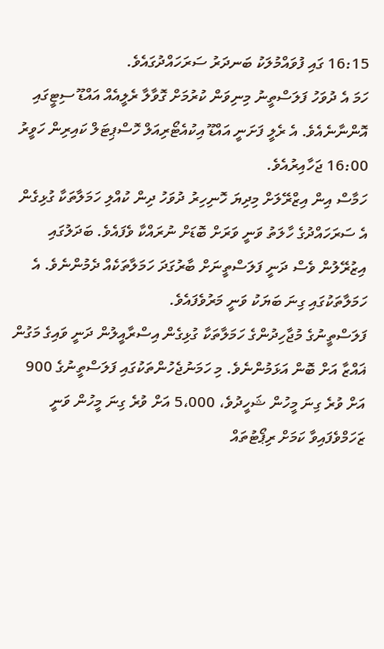16:15 ގައި ފުވައްމުލަކު ބަނދަރު ސަރަހައްދުގައެވެ.
ހަމަ އެ ދުވަހު ފަލަސްތީނު މިނިވަން ކުރުމަށް ގޮވާލާ ރެލީއެއް އައްޑޫ ސިޓީގައި އޮންނާނެއެވެ. އެ ރެލީ ފަށަނީ އައްޑޫ އިކުއެޓޯރިއަލް ހޮސްޕިޓަލް ކައިރިން ހަވީރު 16:00 ޖަހާއިރުއެވެ.
ހަމާސް އިން އިޒްރޭލަށް މިދިޔަ ހޮނިހިރު ދުވަހު ދިން ކުއްލި ހަމަލާތަކާ ގުޅިގެން އެ ސަރަހައްދުގެ ހާލަތު ވަނީ ވަރަށް ބޮޑަށް ނުރައްކާ ވެފައެވެ. ބަދަލުގައި އިޒުރޭލުން ވެސް ދަނީ ފަލަސްތީނަށް ބާރުގަދަ ހަމަލާތަކެއް ދެމުންނެވެ. އެ ހަމަލާތަކުގައި ގިނަ ބަޔަކު ވަނީ މަރުވެފައެވެ.
ފަލަސްތީނުގެ މުޖާހިދުންގެ ހަމަލާތަކާ ގުޅިގެން އިސްރާއީލުން ދަނީ ވައިގެ މަގުން ޣައްޒާ އަށް ބޮން އަޅަމުންނެވެ. މި ހަމަނުޖެހުންތަކުގައި ފަލަސްތީނުގެ 900 އަށް ވުރެ ގިނަ މީހުން ޝަހީދުވެ، 5،000 އަށް ވުރެ ގިނަ މީހުން ވަނީ ޒަހަމްވެފައިވާ ކަމަށް ރިޕޯޓުތައް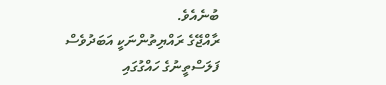ބުނެއެވެ.
ރާއްޖޭގެ ރައްޔިތުންނަކީ އަބަދުވެސް ފަލަސްތީނުގެ ހައްގުގައި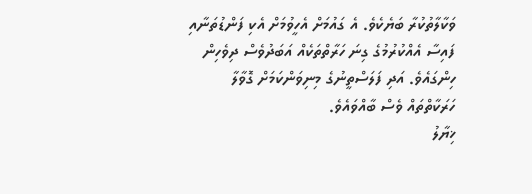ވަކާލާތުކުރާ ބަޔެކެވެ. އެ ގައުމަށް އެހީވުމަށް އެކި ފަންޑުތަނާއި ފައިސާ އެއްކުރުމުގެ ގިނަ ހަރާތްތަކެއް އަބަދުވެސް ދިވެހިން ހިންގައެވެ. އަދި ފަލަސްތީނުގެ މިނިވަންކަމަށް ގޮވާލާ ހަރަކާތްތައް ވެސް ބާއްވައެވެ.
ޚިޔާލު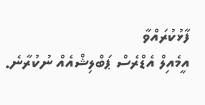ފާޅުކުރައްވާ
އީމެއިލް އެޑްރެސް ޕަބްލިޝްއެއް ނުކުރާނެ.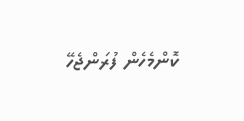ކޮންމެހެން ފުރަންޖެހޭ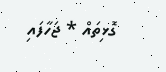ގޮޅިތައް * ޖަހާފައި